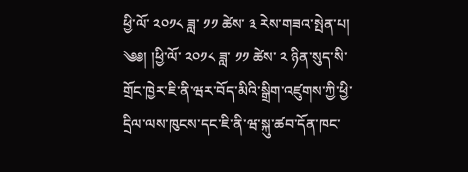ཕྱི་ལོ་ ༢༠༡༨ ཟླ་ ༡༡ ཚེས་ ༣ རེས་གཟའ་སྤེན་པ།
༄༅། །ཕྱི་ལོ་ ༢༠༡༨ ཟླ་ ༡༡ ཚེས་ ༢ ཉིན་སུད་སི་གྲོང་ཁྱེར་ཇི་ནི་ཝར་བོད་མིའི་སྒྲིག་འཛུགས་ཀྱི་ཕྱི་དྲིལ་ལས་ཁུངས་དང་ཇི་ནི་ཝ་སྐུ་ཚབ་དོན་ཁང་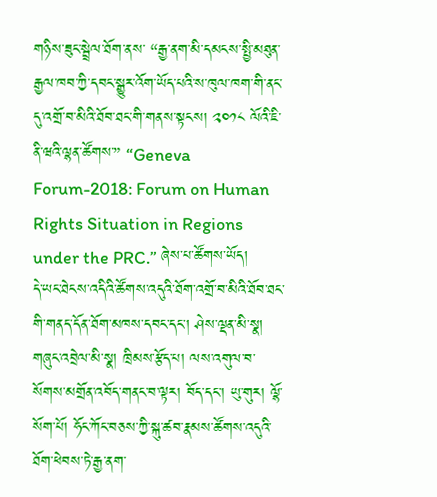གཉིས་ཟུང་སྦྲེལ་ཐོག་ནས་ “རྒྱ་ནག་མི་དམངས་སྤྱི་མཐུན་རྒྱལ་ཁབ་ཀྱི་དབང་སྒྱུར་འོག་ཡོད་པའི་ས་ཁུལ་ཁག་གི་ནང་དུ་འགྲོ་བ་མིའི་ཐོབ་ཐང་གི་གནས་སྟངས། ༢༠༡༨ ལོའི་ཇི་ནི་ཝའི་ལྷན་ཚོགས་” “Geneva Forum-2018: Forum on Human Rights Situation in Regions under the PRC.” ཞེས་པ་ཚོགས་ཡོད།
དེ་ཡང་ཐེངས་འདིའི་ཚོགས་འདུའི་ཐོག་འགྲོ་བ་མིའི་ཐོབ་ཐང་གི་གནད་དོན་ཐོག་མཁས་དབང་དང་། ཤེས་ལྡན་མི་སྣ། གཞུང་འབྲེལ་མི་སྣ། ཁྲིམས་རྩོད་པ། ལས་འགུལ་བ་སོགས་མགྲོན་འབོད་གནང་བ་ལྟར། བོད་དང་། ཡུ་གུར། ལྷོ་སོག་པོ། ཧོང་ཀོང་བཅས་ཀྱི་སྐུ་ཚབ་རྣམས་ཚོགས་འདུའི་ཐོག་ཕེབས་ཏེ་རྒྱ་ནག་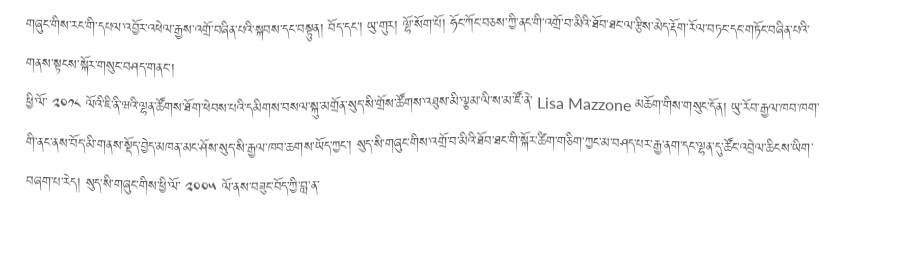གཞུང་གིས་རང་གི་དཔལ་འབྱོར་འཕེལ་རྒྱས་འགྲོ་བཞིན་པའི་སྐབས་དང་བསྟུན། བོད་དང་། ཡུ་གུར། ལྷོ་སོག་པོ། ཧོང་ཀོང་བཅས་ཀྱི་ནང་གི་འགྲོ་བ་མིའི་ཐོབ་ཐང་ལ་རྩིས་མེད་རྡོག་རོལ་བཏང་དང་གཏོང་བཞིན་པའི་གནས་སྟངས་སྐོར་གསུང་བཤད་གནང་།
ཕྱི་ལོ་ ༢༠༡༨ ལོའི་ཇི་ནི་ཝའི་ལྷན་ཚོགས་ཐོག་ཕེབས་པའི་དམིགས་བསལ་སྐུ་མགྲོན་སུད་སི་གྲོས་ཚོགས་འཐུས་མི་ལྕམ་ལི་ས་མ་ཛོ་ནེ་ Lisa Mazzone མཆོག་གིས་གསུང་དོན། ཡུ་རོབ་རྒྱལ་ཁབ་ཁག་གི་ནང་ནས་བོད་མི་གནས་སྡོད་བྱེད་མཁན་མང་ཤོས་སུད་སི་རྒྱལ་ཁབ་ཆགས་ཡོད་ཀྱང་། སུད་སི་གཞུང་གིས་འགྲོ་བ་མིའི་ཐོབ་ཐང་གི་སྐོར་ཚིག་གཅིག་ཀྱང་མ་བཤད་པར་རྒྱ་ནག་དང་ལྷན་དུ་ཚོང་འབྲེལ་ཆིངས་ཡིག་བཞག་པ་རེད། སུད་སི་གཞུང་གིས་ཕྱི་ལོ་ ༢༠༠༥ ལོ་ནས་བཟུང་བོད་ཀྱི་བླ་ན་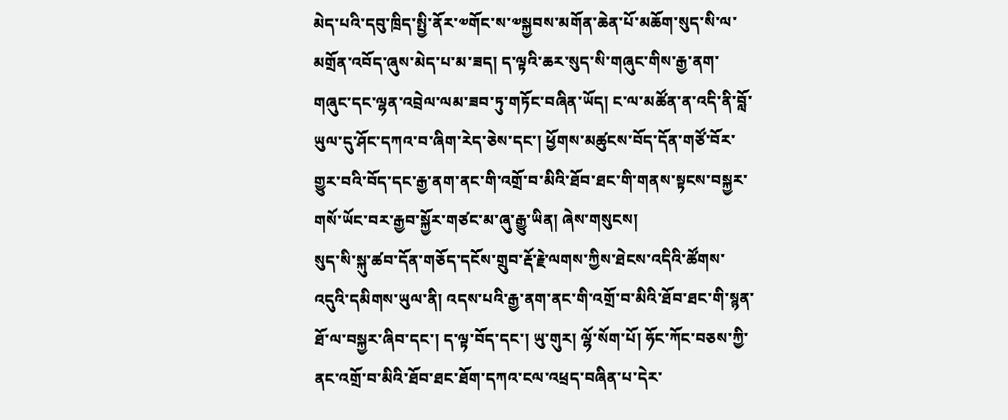མེད་པའི་དབུ་ཁྲིད་སྤྱི་ནོར་༧གོང་ས་༧སྐྱབས་མགོན་ཆེན་པོ་མཆོག་སུད་སི་ལ་མགྲོན་འབོད་ཞུས་མེད་པ་མ་ཟད། ད་ལྟའི་ཆར་སུད་སི་གཞུང་གིས་རྒྱ་ནག་གཞུང་དང་ལྷན་འབྲེལ་ལམ་ཟབ་ཏུ་གཏོང་བཞིན་ཡོད། ང་ལ་མཚོན་ན་འདི་ནི་བློ་ཡུལ་དུ་ཤོང་དཀའ་བ་ཞིག་རེད་ཅེས་དང་། ཕྱོགས་མཚུངས་བོད་དོན་གཙོ་བོར་གྱུར་བའི་བོད་དང་རྒྱ་ནག་ནང་གི་འགྲོ་བ་མིའི་ཐོབ་ཐང་གི་གནས་སྟངས་བསྐྱར་གསོ་ཡོང་བར་རྒྱབ་སྐྱོར་གཙང་མ་ཞུ་རྒྱུ་ཡིན། ཞེས་གསུངས།
སུད་སི་སྐུ་ཚབ་དོན་གཅོད་དངོས་གྲུབ་རྡོ་རྗེ་ལགས་ཀྱིས་ཐེངས་འདིའི་ཚོགས་འདུའི་དམིགས་ཡུལ་ནི། འདས་པའི་རྒྱ་ནག་ནང་གི་འགྲོ་བ་མིའི་ཐོབ་ཐང་གི་སྙན་ཐོ་ལ་བསྐྱར་ཞིབ་དང་། ད་ལྟ་བོད་དང་། ཡུ་གུར། ལྷོ་སོག་པོ། ཧོང་ཀོང་བཅས་ཀྱི་ནང་འགྲོ་བ་མིའི་ཐོབ་ཐང་ཐོག་དཀའ་ངལ་འཕྲད་བཞིན་པ་དེར་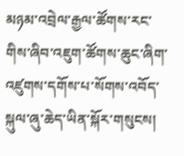མཉམ་འབྲེལ་རྒྱལ་ཚོགས་རང་གིས་ཞིབ་འཇུག་ཚོགས་ཆུང་ཞིག་འཛུགས་དགོས་པ་སོགས་འབོད་སྐུལ་ཞུ་ཆེད་ཡིན་སྐོར་གསུངས།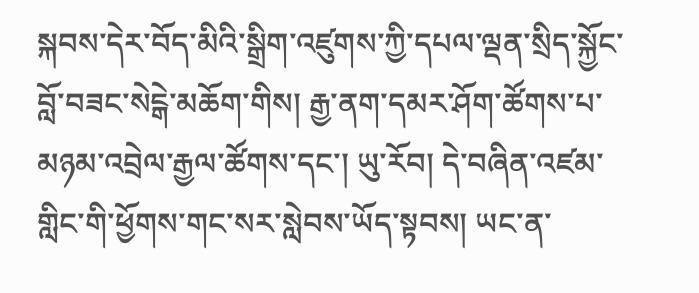སྐབས་དེར་བོད་མིའི་སྒྲིག་འཛུགས་ཀྱི་དཔལ་ལྡན་སྲིད་སྐྱོང་བློ་བཟང་སེངྒེ་མཆོག་གིས། རྒྱ་ནག་དམར་ཤོག་ཚོགས་པ་མཉམ་འབྲེལ་རྒྱལ་ཚོགས་དང་། ཡུ་རོབ། དེ་བཞིན་འཛམ་གླིང་གི་ཕྱོགས་གང་སར་སླེབས་ཡོད་སྟབས། ཡང་ན་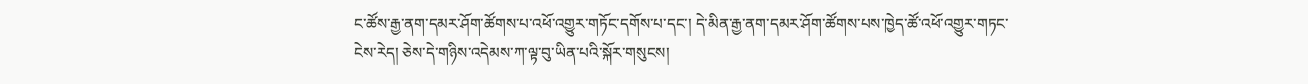ང་ཚོས་རྒྱ་ནག་དམར་ཤོག་ཚོགས་པ་འཕོ་འགྱུར་གཏོང་དགོས་པ་དང་། དེ་མིན་རྒྱ་ནག་དམར་ཤོག་ཚོགས་པས་ཁྱེད་ཚོ་འཕོ་འགྱུར་གཏང་ངེས་རེད། ཅེས་དེ་གཉིས་འདེམས་ཀ་ལྟ་བུ་ཡིན་པའི་སྐོར་གསུངས།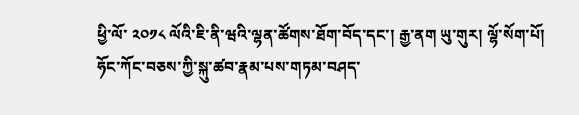ཕྱི་ལོ་ ༢༠༡༨ ལོའི་ཇི་ནི་ཝའི་ལྷན་ཚོགས་ཐོག་བོད་དང་། རྒྱ་ནག ཡུ་གུར། ལྷོ་སོག་པོ། ཧོང་ཀོང་བཅས་ཀྱི་སྐུ་ཚབ་རྣམ་པས་གཏམ་བཤད་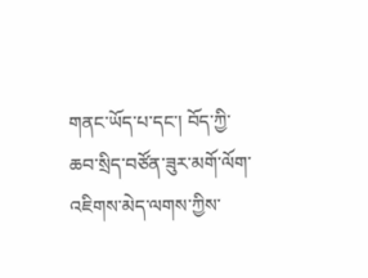གནང་ཡོད་པ་དང་། བོད་ཀྱི་ཆབ་སྲིད་བཙོན་ཟུར་མགོ་ལོག་འཇིགས་མེད་ལགས་ཀྱིས་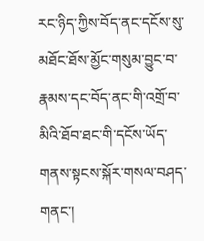རང་ཉིད་ཀྱིས་བོད་ནང་དངོས་སུ་མཐོང་ཐོས་མྱོང་གསུམ་བྱུང་བ་རྣམས་དང་བོད་ནང་གི་འགྲོ་བ་མིའི་ཐོབ་ཐང་གི་དངོས་ཡོད་གནས་སྟངས་སྐོར་གསལ་བཤད་གནང་།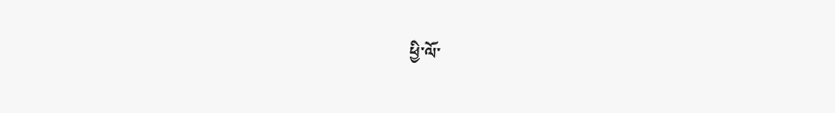ཕྱི་ལོ་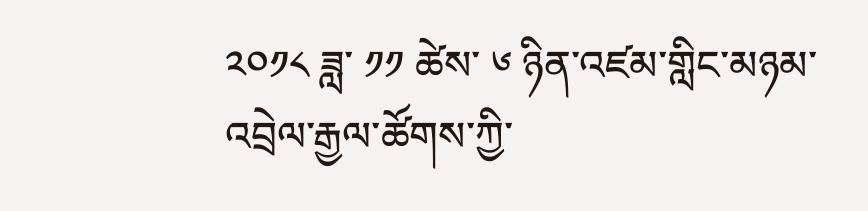༢༠༡༨ ཟླ་ ༡༡ ཚེས་ ༦ ཉིན་འཛམ་གླིང་མཉམ་འབྲེལ་རྒྱལ་ཚོགས་ཀྱི་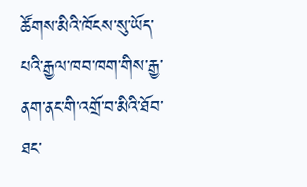ཚོགས་མིའི་ཁོངས་སུ་ཡོད་པའི་རྒྱལ་ཁབ་ཁག་གིས་རྒྱ་ནག་ནང་གི་འགྲོ་བ་མིའི་ཐོབ་ཐང་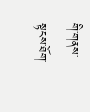གི་གནས་སྟངས་ཐོག་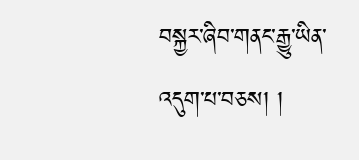བསྐྱར་ཞིབ་གནང་རྒྱུ་ཡིན་འདུག་པ་བཅས། །